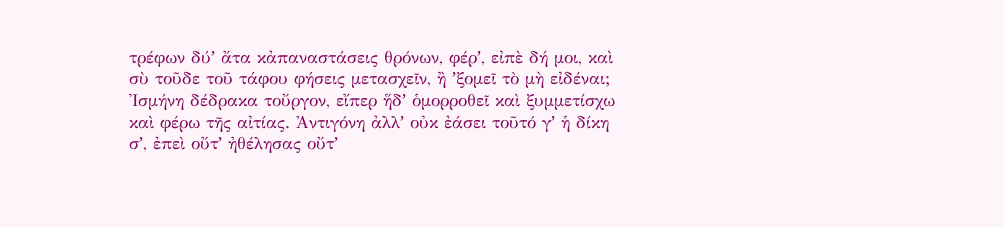τρέφων δύʼ ἄτα κἀπαναστάσεις θρόνων, φέρʼ, εἰπὲ δή μοι, καὶ σὺ τοῦδε τοῦ τάφου φήσεις μετασχεῖν, ἢ ʼξομεῖ τὸ μὴ εἰδέναι; Ἰσμήνη δέδρακα τοὔργον, εἴπερ ἥδʼ ὁμορροθεῖ καὶ ξυμμετίσχω καὶ φέρω τῆς αἰτίας. Ἀντιγόνη ἀλλʼ οὐκ ἐάσει τοῦτό γʼ ἡ δίκη σʼ, ἐπεὶ οὔτʼ ἠθέλησας οὔτʼ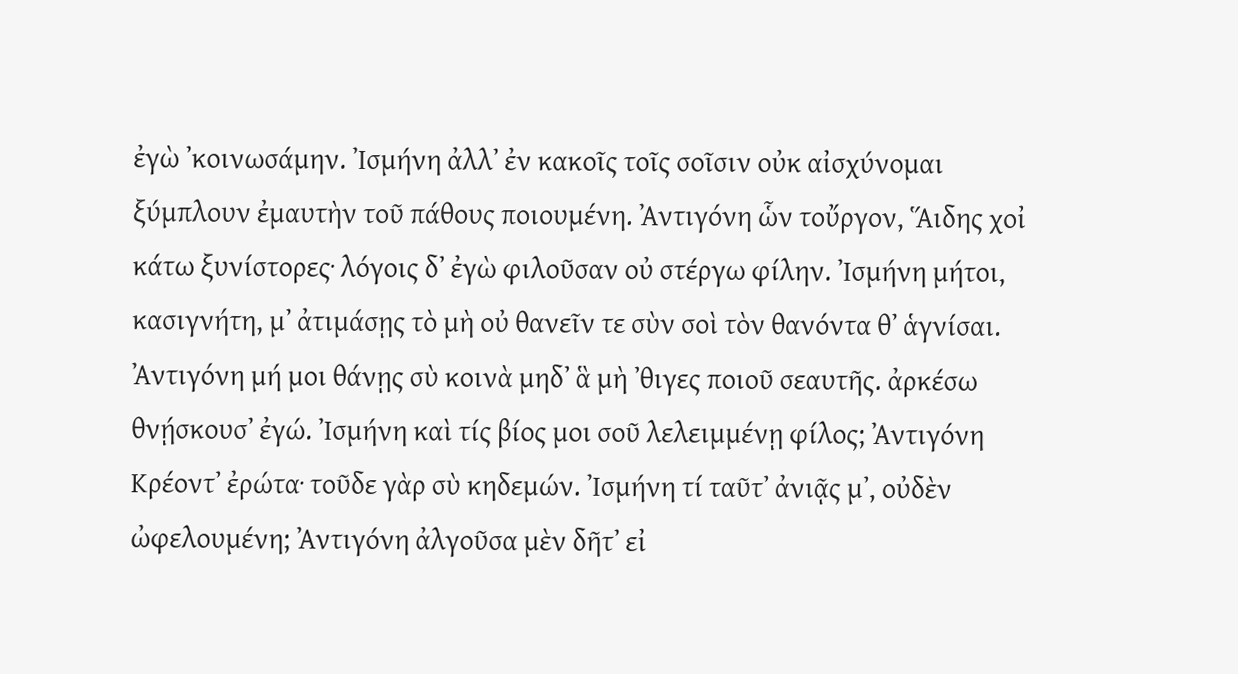ἐγὼ ʼκοινωσάμην. Ἰσμήνη ἀλλʼ ἐν κακοῖς τοῖς σοῖσιν οὐκ αἰσχύνομαι ξύμπλουν ἐμαυτὴν τοῦ πάθους ποιουμένη. Ἀντιγόνη ὧν τοὔργον, Ἅιδης χοἰ κάτω ξυνίστορες· λόγοις δʼ ἐγὼ φιλοῦσαν οὐ στέργω φίλην. Ἰσμήνη μήτοι, κασιγνήτη, μʼ ἀτιμάσῃς τὸ μὴ οὐ θανεῖν τε σὺν σοὶ τὸν θανόντα θʼ ἁγνίσαι. Ἀντιγόνη μή μοι θάνῃς σὺ κοινὰ μηδʼ ἃ μὴ ʼθιγες ποιοῦ σεαυτῆς. ἀρκέσω θνῄσκουσʼ ἐγώ. Ἰσμήνη καὶ τίς βίος μοι σοῦ λελειμμένῃ φίλος; Ἀντιγόνη Κρέοντʼ ἐρώτα· τοῦδε γὰρ σὺ κηδεμών. Ἰσμήνη τί ταῦτʼ ἀνιᾷς μʼ, οὐδὲν ὠφελουμένη; Ἀντιγόνη ἀλγοῦσα μὲν δῆτʼ εἰ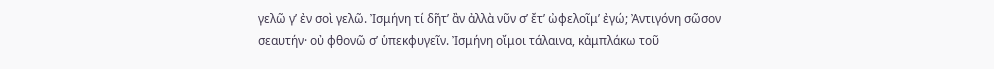γελῶ γʼ ἐν σοὶ γελῶ. Ἰσμήνη τί δῆτʼ ἂν ἀλλὰ νῦν σʼ ἔτʼ ὠφελοῖμʼ ἐγώ; Ἀντιγόνη σῶσον σεαυτήν· οὐ φθονῶ σʼ ὑπεκφυγεῖν. Ἰσμήνη οἴμοι τάλαινα, κἀμπλάκω τοῦ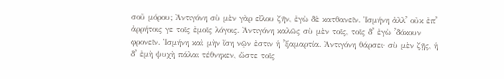σοῦ μόρου; Ἀντιγόνη σὺ μὲν γὰρ εἵλου ζῆν, ἐγὼ δὲ κατθανεῖν. Ἰσμήνη ἀλλʼ οὐκ ἐπʼ ἀρρήτοις γε τοῖς ἐμοῖς λόγοις. Ἀντιγόνη καλῶς σὺ μὲν τοῖς, τοῖς δʼ ἐγὼ ʼδόκουν φρονεῖν. Ἰσμήνη καὶ μὴν ἴση νῷν ἐστιν ἡ ʼξαμαρτία. Ἀντιγόνη θάρσει· σὺ μὲν ζῇς, ἡ δʼ ἐμὴ ψυχὴ πάλαι τέθνηκεν, ὥστε τοῖς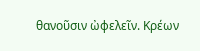θανοῦσιν ὠφελεῖν. Κρέων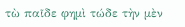τὼ παῖδε φημὶ τώδε τὴν μὲν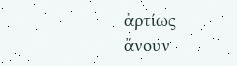ἀρτίως ἄνουν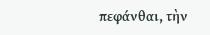πεφάνθαι, τὴν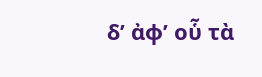δʼ ἀφʼ οὗ τὰ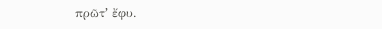πρῶτʼ ἔφυ.